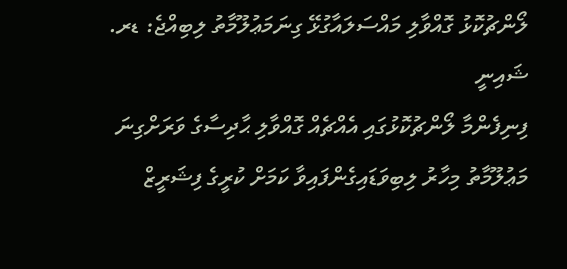ލޯންޗުކޮޅު ގޮއްވާލި މައްސަލައާގުޅޭ ގިނަމަޢުލޫމާތު ލިބިއްޖެ: ޑރ. ޝައިނީ
ފިނިފެންމާ ލޯންޗުކޮޅުގައި އެއްޗެއް ގޮއްވާލި ޙާދިސާގެ ވަރަށްގިނަ މަޢުލޫމާތު މިހާރު ލިބިވަޑައިގެންފައިވާ ކަމަށް ކުރީގެ ފިޝަރީޒް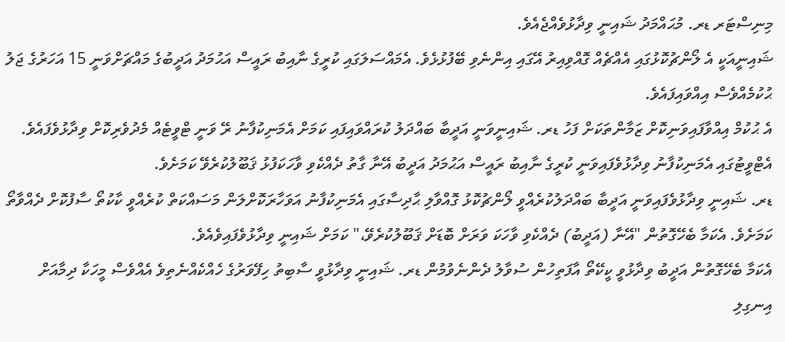މިނިސްޓަރ ޑރ. މުޙައްމަދު ޝައިނީ ވިދާޅުވެއްޖެއެވެ.
ޝައިނީއަކީ އެ ލޯންޗުކޮޅުގައި އެއްޗެއް ގޮއްވިއިރު އޭގައި އިންނެވި ބޭފުޅުޅެވެ. އެމައްސަލަގައި ކުރީގެ ނާއިބު ރައީސް އަޙުމަދު އަދީބުގެ މައްޗަށްވަނީ 15 އަހަރުގެ ޖަލު ޙުކުމެއްވެސް އިއްވައިފައެވެ.
އެ ޙުކުމް އިއްވާފައިވަނިކޮށް ޒަމާންތަކަށް ފަހު ޑރ. ޝައިނީވަނީ އަދީބާ ބައްދަލު ކުރައްވައިފައި ކަމަށް އެމަނިކުފާނު ރޭ ވަނީ ޓްވީޓެއް މެދުވެރިކޮށް ވިދާޅުވެފައެވެ. އެޓްވީޓުގައި އެމަނިކުފާނު ވިދާޅުވެފައިވަނީ ކުރީގެ ނާއިބު ރައީސް އަޙުމަދު އަދީބު އޭނާ ގާތު ދެއްކެވި ވާހަކަފުޅު ޤަބޫލުކުރެވޭ ކަމަށެވެ.
ޑރ. ޝައިނީ ވިދާޅުވެފައިވަނީ އަދީބާ ބައްދަލުކުރެއްވީ ލޯންޗުކޮޅު ގޮއްވާލި ޙާދިސާގައި އެމަނިކުފާނު އަވަހާރަކޮށްލަން މަސައްކަތް ކުރެއްވީ ކާކުތޯ ސާފުކޮށް ދެއްވާތޯ ކަމަށެވެ. އެކަމާ ބެހޭގޮތުން "އޭނާ (އަދީބު) ދެއްކެވި ވާހަކަ ވަރަށް ބޮޑަށް ޤަބޫލުކުރެވޭ،" ކަމަށް ޝައިނީ ވިދާޅުވެފައިވެއެވެ.
އެކަމާ ބެހޭގޮތުން އަދީބު ވިދާޅުވީ ކީކޭތޯ އާފަތިހުން ސުވާލު ދެންނެވުމުން ޑރ. ޝައިނީ ވިދާޅުވީ ސާބިތު ހިފޭވަރުގެ ހެއްކެއްނެތިވެ އެއްވެސް މީހަކާ ދިމާއަށް އިނގިލި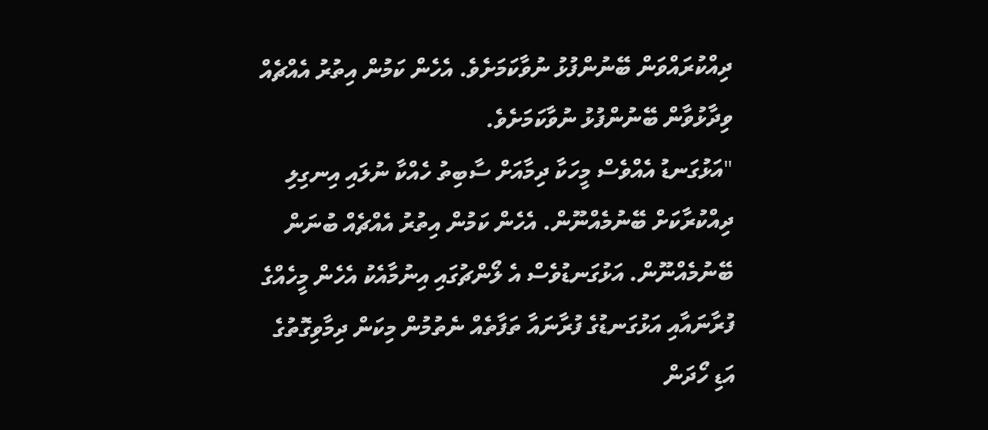ދިއްކުރައްވަން ބޭނުންފުޅު ނުވާކަމަށެވެ. އެހެން ކަމުން އިތުރު އެއްޗެއް ވިދާޅުވާން ބޭނުންފުޅު ނުވާކަމަށެވެ.
"އަޅުގަނޑު އެއްވެސް މީހަކާ ދިމާއަށް ސާބިތު ހެއްކާ ނުލައި އިނގިލި ދިއްކުރާކަށް ބޭނުމެއްނޫން. އެހެން ކަމުން އިތުރު އެއްޗެއް ބުނަން ބޭނުމެއްނޫން. އަޅުގަނޑުވެސް އެ ލޯންޗުގައި އިނުމާއެކު އެހެން މީހެއްގެ ފުރާނައާއި އަޅުގަނޑުގެ ފުރާނައާ ތަފާތެއް ނެތުމުން މިކަން ދިމާވިގޮތުގެ އަޑި ހޯދަން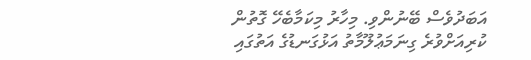އަބަދުވެސް ބޭނުންވި. މިހާރު މިކަމާބެހޭ ގޮތުން ކުރިއަށްވުރެ ގިނަމަޢުލޫމާތު އަޅުގަނޑުގެ އަތުގައި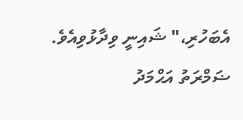އެބަހުރި،" ޝައިނީ ވިދާޅުވިއެވެ.
ޟަމްރަތު އަޙްމަދު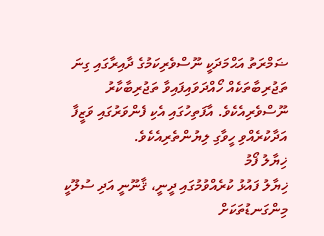ޟަމްރަތު އަޙްމަދަކީ ނޫސްވެރިކަމުގެ ދާއިރާގައި ގިނަ ތަޖުރިބާތަކެއް ހޯއްދަވައިފައިވާ ތަޖުރިބާކާރު ނޫސްވެރިއެކެވެ. އާފަތިހުގައި އެކި ފެންވަރުގައި ވަޒީފާ އަދާކުރެއްވި ހީވާގި ލިޔުންތެރިއެކެވެ.
ޚިޔާލު ފޯމު
ޚިޔާލު ފައުޅު ކުރެއްވުމުގައި ދީނީ، ޤާނޫނީ އަދި ސުލޫކީ މިންގަނޑުތަކަށް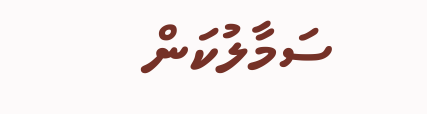ސަމާލުކަން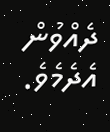ދެއްވުން އެދެމެވެ.